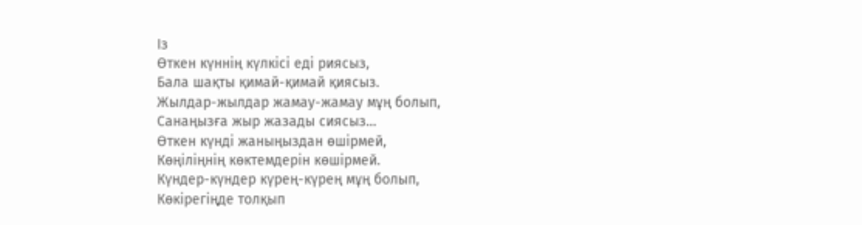Із
Өткен күннің күлкісі еді риясыз,
Бала шақты қимай-қимай қиясыз.
Жылдар-жылдар жамау-жамау мұң болып,
Санаңызға жыр жазады сиясыз…
Өткен күнді жаныңыздан өшірмей,
Көңіліңнің көктемдерін көшірмей.
Күндер-күндер күрең-күрең мұң болып,
Көкірегіңде толқып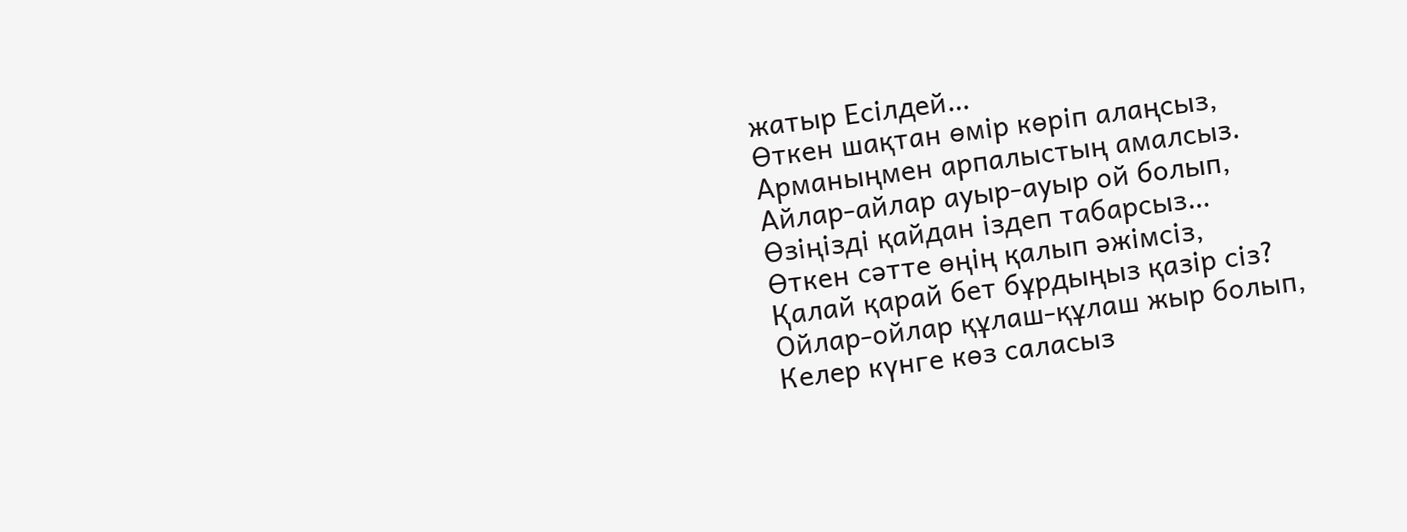жатыр Есілдей…
Өткен шақтан өмір көріп алаңсыз,
Арманыңмен арпалыстың амалсыз.
Айлар-айлар ауыр-ауыр ой болып,
Өзіңізді қайдан іздеп табарсыз…
Өткен сәтте өңің қалып әжімсіз,
Қалай қарай бет бұрдыңыз қазір сіз?
Ойлар-ойлар құлаш-құлаш жыр болып,
Келер күнге көз саласыз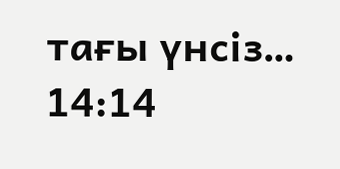тағы үнсіз…
14:14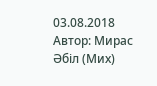03.08.2018
Автор: Мирас Әбіл (Мих)